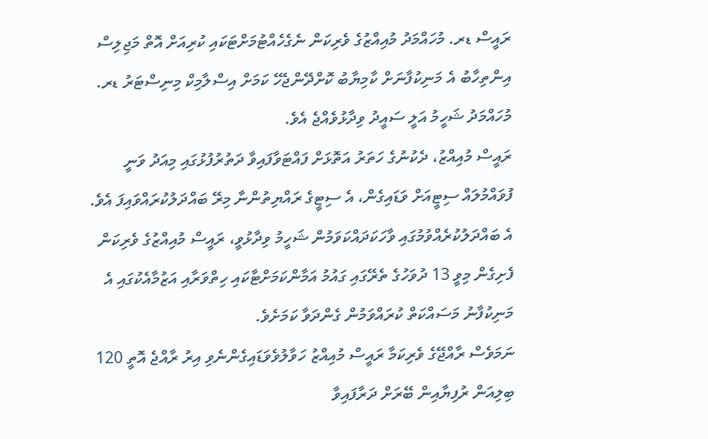ރައީސް ޑރ. މުހައްމަދު މުއިއްޒުގެ ވެރިކަން ނެގެހެއްޓުމަށްޓަކައި ކުރިއަށް އޮތް މަޖިލިސް އިންތިހާބު އެ މަނިކުފާނަށް ކާމިޔާބު ކޮށްދޭންޖެހޭ ކަމަށް އިސްލާމިކް މިނިސްޓަރު ޑރ. މުހައްމަދު ޝަހީމު އަލީ ސައީދު ވިދާޅުވެއްޖެ އެވެ.
ރައީސް މުއިއްޒު، ދެކުނުގެ ހަތަރު އަތޮޅަށް ފައްޓަވާފައިވާ ދަތުރުފުޅުގައި މިއަދު ވަނީ ފުވައްމުލައް ސިޓީއަށް ވަޑައިގެން، އެ ސިޓީގެ ރައްޔިތުންނާ މިރޭ ބައްދަލުކުރައްވައިފަ އެވެ.
އެ ބައްދަލުކުރެއްވުމުގައި ވާހަކަދައްކަވަމުން ޝަހީމު ވިދާޅުވީ، ރައީސް މުއިއްޒުގެ ވެރިކަން ފެށިގެން މިވީ 13 ދުވަހުގެ ތެރޭގައި ގައުމު އަމާންކަމަށްޓާކައި ހިތްވަރާއި އަޒުމާއެކުގައި އެ މަނިކުފާނު މަސައްކަތް ކުރައްވަމުން ގެންދަވާ ކަމަށެވެ.
ނަމަވެސް ރާއްޖޭގެ ވެރިކަމާ ރައީސް މުއިއްޒު ހަވާލުވެވަޑައިގެންނެވި އިރު ރާއްޖެ އޮތީ 120 ބިލިއަން ރުފިޔާއިން ބޭރަށް ދަރާފައިވާ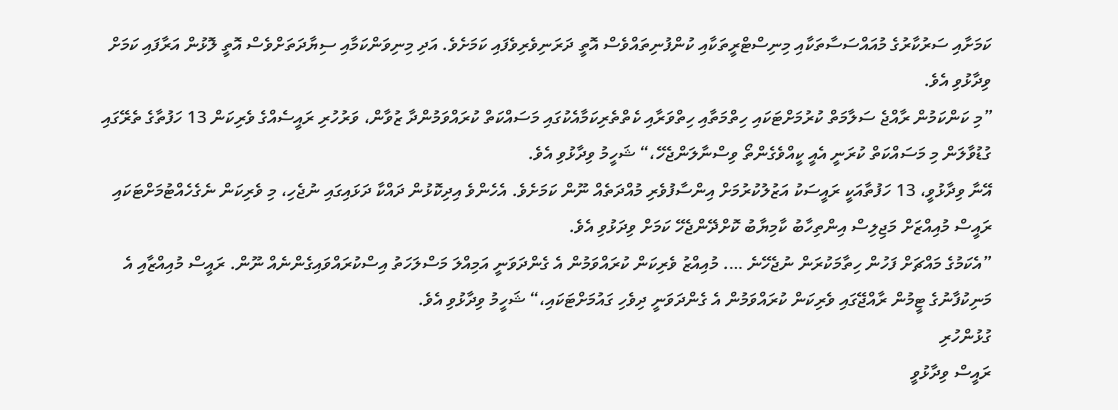ކަމަށާއި ސަރުކާރުގެ މުއައްސަސާތަކާއި މިނިސްޓްރީތަކާއި ކުންފުނިތައްވެސް އޮތީ ދަރަނިވެރިވެފައި ކަމަށެވެ. އަދި މިނިވަންކަމާއި ސިޔާދަތަށްވެސް އޮތީ ލޮޅުން އަރާފައި ކަމަށް ވިދާޅުވި އެވެ.
”މި ކަންކަމުން ރާއްޖެ ސަލާމަތް ކުރުމަށްޓަކައި ހިތްމަތާއި ހިތްވަރާއި ކެތްތެރިކަމާއެކުގައި މަސައްކަތް ކުރައްވަމުންދާ ޒުވާން، ވަރުހުރި ރައީސެއްގެ ވެރިކަން 13 ހަފުތާގެ ތެރޭގައި ގުޑުވާލަން މި މަސައްކަތް ކުރަނީ އެއީ ކީއްވެގެންތޯ ވިސްނާލަންޖެހޭ،“ ޝަހީމު ވިދާޅުވި އެވެ.
އޭނާ ވިދާޅުވީ، 13 ހަފުތާއަކީ ރައީސަކު އަޒުލުކުރުމަށް އިންސާފުވެރި މުއްދަތެއް ނޫން ކަމަށެވެ. އެހެންވެ އިދިކޮޅުން ދައްކާ ދަޅައިގައި ނުޖެހި، މި ވެރިކަން ނެގެހެއްޓުމަށްޓަކައި ރައީސް މުއިއްޒަށް މަޖިލިސް އިންތިހާބު ކާމިޔާބު ކޮށްދޭންޖެހޭ ކަމަށް ވިދަޅުވި އެވެ.
”އެކަމުގެ މައްޗަށް ފަހުން ހިތާމަކުރަން ނުޖެހޭނެ …. މުއިއްޒު ވެރިކަން ކުރައްވަމުން އެ ގެންދަވަނީ އަމިއްލަ މަސްލަހަތު އިސްކުރައްވައިގެންނެއް ނޫން. ރައީސް މުއިއްޒާއި އެ މަނިކުފާނުގެ ޓީމުން ރާއްޖޭގައި ވެރިކަން ކުރައްވަމުން އެ ގެންދަވަނީ ދިވެހި ގައުމަށްޓަކައި،“ ޝަހީމު ވިދާޅުވި އެވެ.
ގުޅުންހުރި
ރައީސް ވިދާޅުވީ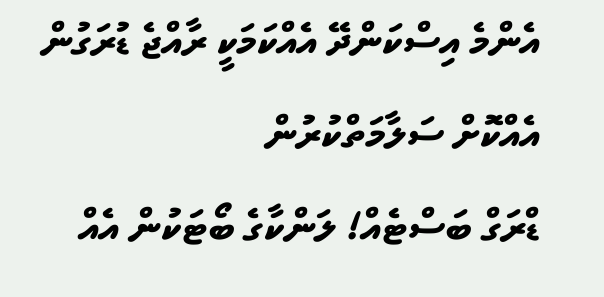އެންމެ އިސްކަންދޭ އެއްކަމަކީ ރާއްޖެ ޑުރަގުން އެއްކޮށް ސަލާމަތްކުރުން
ޑްރަގް ބަސްޓެއް! ލަންކާގެ ބޯޓަކުން އެއް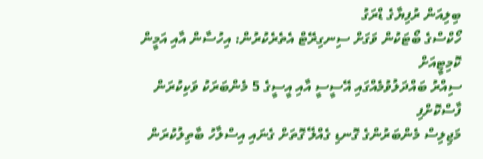ބިލިއަން ރުފިޔާގެ ޑްރަގު
ހޯކްސްގެ ބޯޓަކުން ވަގަށް ސިނގިރޭޓް އެތެރެކުރުން: އިހުސާން އާއި އަމީން ކޮމިޓީއަށް
ސިއްރު ބައްދަލުވުމެއްގައި އޭސީސީ އާއި އީސީގެ 5 މެންބަރަކު ވަކިކުރަން ފާސްކޮށްފި
މަޖިލިސް މެންބަރުންގެ ގޮނޑި ގެއްލޭ ގޮތަށް ގެނައި އިސްލާހު ބާތިލުކުރަން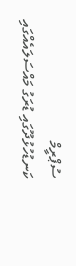ސުޕްރީމް
ކަނޑުހުޅުދޫގައި ޑުރަގު މައްސަލައެއްގައި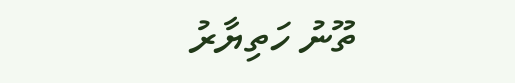ތޫނު ހަތިޔާރު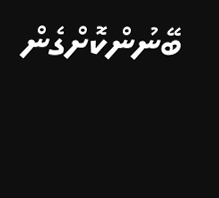ބޭނުންކޮށްގެން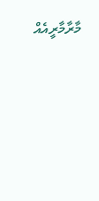މާރާމާރީއެއް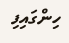ހިންގައިފި